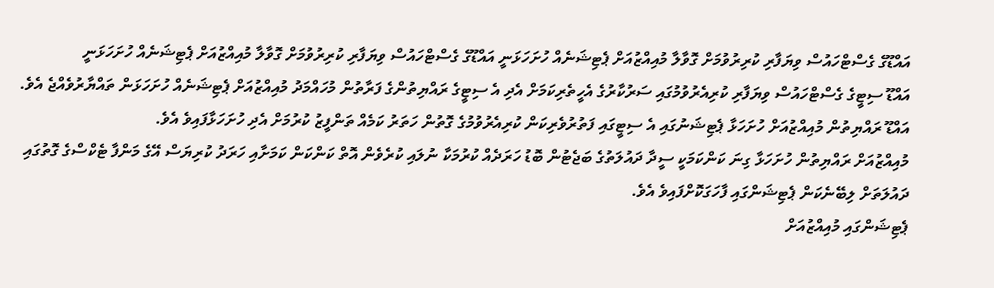އައްޑޫގެ ގެސްޓްހައުސް ވިޔަފާރި ކުރިރުވުމަށް ގޮވާލާ މުއިއްޒުއަށް ޕެޓިޝަނެއް ހުށަހަޅަނީ އައްޑޫގެ ގެސްޓްހައުސް ވިޔަފާރި ކުރިރުވުމަށް ގޮވާލާ މުއިއްޒުއަށް ޕެޓިޝަނެއް ހުށަހަޅަނީ
އައްޑޫ ސިޓީގެ ގެސްޓްހައުސް ވިޔަފާރި ކުރިއެރުވުމުގައި ސަރުކާރުގެ އެހީތެރިކަމަށް އެދި އެ ސިޓީގެ ރައްޔިތުންގެ ފަރާތުން މުހައްމަދު މުއިއްޒުއަށް ޕެޓިޝަނެއް ހުށަހަޅަން ތައްޔާރުވެއްޖެ އެވެ.
އައްޑޫ ރައްޔިތުން މުއިއްޒުއަށް ހުށަހަޅާ ޕެޓިޝަނުގައި އެ ސިޓީގައި ފަތުރުވެރިކަން ކުރިއެރުވުމުގެ ގޮތުން ހަތަރު ކަމެއް ތަންފީޒު ކުރުމަށް އެދި ހުށަހަޅާފައިވެ އެވެ.
މުއިއްޒުއަށް ރައްޔިތުން ހުށަހަޅާ ގިނަ ކަންކަމަކީ ސީދާ ދައުލަތުގެ ބަޖެޓުން ބޮޑު ހަރަދެއް ކުރުމަކާ ނުލައި ކުރެވެން އޮތް ކަންކަން ކަމަށާއި ހަރަދު ކުރިޔަސް އޭގެ މަންފާ ޓެކްސްގެ ގޮތުގައި ދައުލަތަށް ލިބޭނެކަން ޕެޓިޝަންގައި ފާހަގަކޮށްފައިވެ އެވެ.
ޕެޓިޝަންގައި މުއިއްޒުއަށް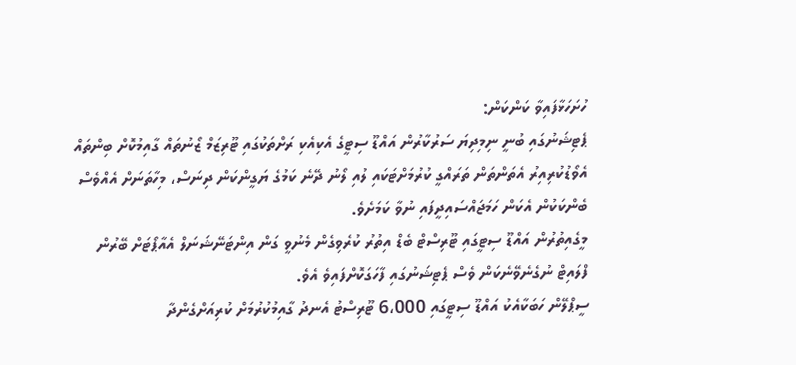ހުށަހަޅާފައިވާ ކަންކަން:
ޕެޓިޝަނުގައި ބުނީ ނިމިދިޔަ ސަރުކާރުން އައްޑޫ ސިޓީގެ އެކިއެކި ރަށްތަކުގައި ޓޫރިޒަމް ޒޯނުތައް ގާއިމުކޮށް ބިންތައް އެވޯޑުކުރިއިރު އެތަންތަން ތަރައްގީ ކުރުމަށްޓަކައި ލުއި ލޯނު ދޭނެ ކަމުގެ ޔަގީންކަން ދިނަސް، މިހާތަނަށް އެއްވެސް ބެންކަކުން އެކަން ހަމަޖައްސައިދީފައި ނުވާ ކަމަށެވެ.
މީގެއިތުރުން އައްޑޫ ސިޓީގައި ޓޫރިސްޓް ބެޑް އިތުރު ކުރެވިގެން މެނުވީ ގަން އިންޓަނޭޝަނަލް އެއާޕޯޓަށް ބޭރުން ފްލައިޓް ނުގެނެވޭނެކަން ވެސް ޕެޓިޝަނުގައި ފާހަގަކޮށްފައިވެ އެވެ.
ސީޕްލޭން ހަބަކާއެކު އައްޑޫ ސިޓީގައި 6،000 ޓޫރިސްޓު އެނދު ގާއިމުކުރުމަށް ކުރިއަށްގެންދާ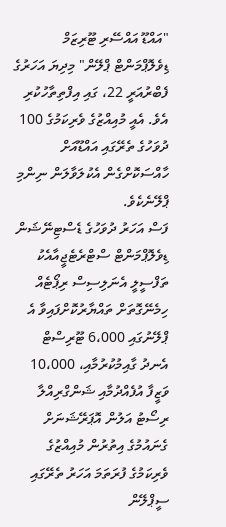"އައްޑޫ އައްސޭރި ޓޫރިޒަމް ޑިވެލޮޕްމަންޓް ޕްލޭން" މިދިޔަ އަހަރުގެ ފެބްރުއަރީ 22، ގައި އިފްތިތާހުކުރި އެވެ. އެއީ މުއިއްޒުގެ ވެރިކަމުގެ 100 ދުވަހުގެ ތެރޭގައި އައްޑޫއަށް ހާއްސަކޮށްގެން އެކުލަވާލަން ނިންމި ޕްލޭނެކެވެ.
ފަސް އަހަރު ދުވަހުގެ ޑެސްޓިނޭޝަން ޑިވެލޮޕްމަންޓް ސްޓްރެޓެޖީއާއެކު ތަފްސީލީ އެނަލިސިސް ރިޕޯޓެއް ހިމެނޭގޮތަށް ތައްޔާރުކޮށްފައިވާ އެ ޕްލޭނުގައި 6،000 ޓޫރިސްޓް އެނދު ގާއިމުކުރުމާއި، 10،000 ވަޒީފާ އުފެއްދުމާއި ޝަންގްރިއްލާ ރިސޯޓު އަލުން އޮޕަރޭޝަނަށް ގެނައުމުގެ އިތުރުން މުއިއްޒުގެ ވެރިކަމުގެ ފުރަތަމަ އަހަރު ތެރޭގައި ސީޕްލޭން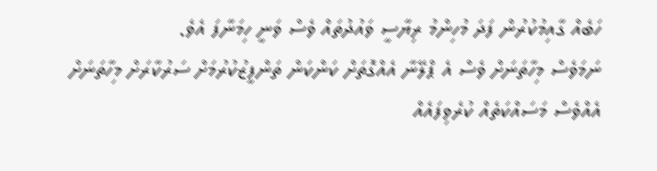ހަބެއް ގާއިމުކުރުން ފަދަ މުހިންމު ރިޔާސީ ވައުދުތައް ވެސް ވަނީ ހިމަނާފަ އެވެ.
ނަމަވެސް މިހާތަނަށް ވެސް އެ ޕްލޭނާ އެއްގޮތަށް ކަންކަން ތަންފީޒުކުރުމަށް ސަރުކާރަށް މިހާތަނަށް އެއްވެސް މަސައްކަތެއް ކުރެވިފައެއް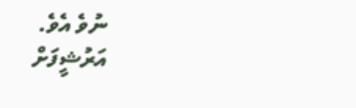ނުވެ އެވެ.
އަރުޝީފަށް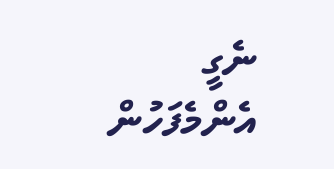ނެގީ
އެންމެފަހުން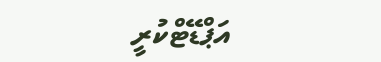އަޕްޑޭޓްކުރީ